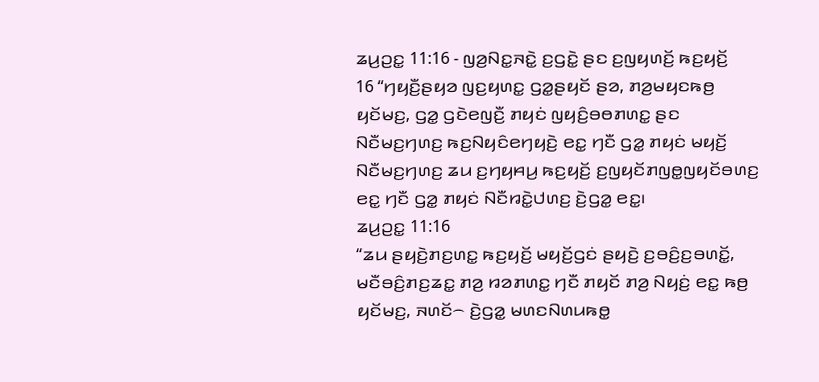ꤘꤣ꤬ꤑꤢ꤭ 11:16 - ꤜꤤ꤬ꤡꤢ꤭ꤏꤢꤧ꤭ ꤢ꤬ꤞꤢꤧ꤭ ꤔꤢ ꤢ꤬ꤜꤟꤛꤢꤩ꤬ ꤒꤢ꤬ꤟꤢꤩ꤬
16 “ꤚꤟꤢꤪ꤬ꤔꤟꤤ ꤜꤢ꤬ꤟꤛꤢ꤭ ꤞꤤ꤭ꤔꤟꤢꤩ ꤔꤤ, ꤊꤤ꤬ꤗꤟꤢꤒꤥ꤬ ꤟꤢꤩꤗꤢ꤬, ꤞꤤ꤭ ꤞꤢꤧꤕꤜꤢꤪ꤬ ꤊꤟꤢꤦ ꤜꤟꤢꤨ꤬ꤋꤥꤊꤛꤢ꤭ ꤔꤢ ꤡꤢꤪꤗꤢ꤬ꤚꤛꤢ꤬ ꤒꤢ꤬ꤡꤟꤢꤨꤕꤚꤟꤢꤧ꤬ ꤕꤢ꤭ ꤚꤢꤪ ꤞꤤ꤭ ꤊꤟꤢꤦ ꤗꤟꤢꤩ꤬ ꤡꤢꤪꤗꤢ꤬ꤚꤛꤢ꤬ ꤘꤣ ꤢ꤬ꤚꤟꤌꤣ꤬ ꤒꤢ꤬ꤟꤢꤩ꤬ ꤢ꤬ꤜꤟꤢꤩꤊꤜꤥ꤭ꤜꤟꤢꤩꤋꤛꤢ꤬ ꤕꤢ꤭ ꤚꤢꤪ ꤞꤤ꤭ ꤊꤟꤢꤦ ꤡꤢꤪꤙꤢꤧ꤭ꤓꤛꤢ꤬ ꤢꤧ꤬ꤞꤤ꤭ ꤕꤢ꤭꤯
ꤘꤣ꤬ꤑꤢ꤭ 11:16
“ꤘꤣ ꤔꤟꤢꤧ꤬ꤊꤢ꤬ꤛꤢ꤭ ꤒꤢ꤬ꤟꤢꤩ꤬ ꤗꤟꤢꤩ꤬ꤞꤢꤦ ꤔꤟꤢꤧ꤬ ꤢ꤬ꤋꤢꤨ꤬ꤢ꤬ꤋꤛꤢꤩ꤭, ꤗꤢꤪꤋꤢꤨ꤬ꤊꤢ꤬ꤘꤢ꤭ ꤊꤤ꤬ ꤙꤤꤊꤛꤢ꤭ ꤚꤢꤪ ꤊꤟꤢꤩ ꤊꤤ꤬ ꤡꤟꤢꤦ꤬ ꤕꤢ꤭ ꤒꤥ꤬ ꤟꤢꤩꤗꤢ꤬, ꤏꤛꤢꤩ꤮ ꤢꤧ꤬ꤞꤤ꤭ ꤗꤛꤢꤡꤛꤣꤒꤥ꤭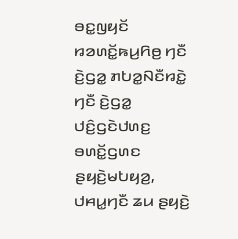ꤋꤢ꤭ꤜꤟꤢꤩ ꤙꤤꤛꤢꤩ꤭ꤒꤣ꤬ꤖꤥ꤬ ꤚꤢꤪ ꤢꤧ꤬ꤞꤤ꤭ ꤊꤝꤤ꤭ꤡꤢꤪꤙꤢꤧ꤭ ꤚꤢꤪ ꤢꤧ꤬ꤞꤤ꤭ ꤓꤢꤨ꤬ꤞꤢꤧꤓꤛꤢ꤬ ꤋꤛꤢꤩ꤭ꤞꤛꤢ ꤔꤟꤢꤧ꤬ꤗꤝꤟꤤ꤬, ꤓꤌꤣ꤭ꤚꤢꤪ ꤘꤣ ꤔꤟꤢꤧ꤬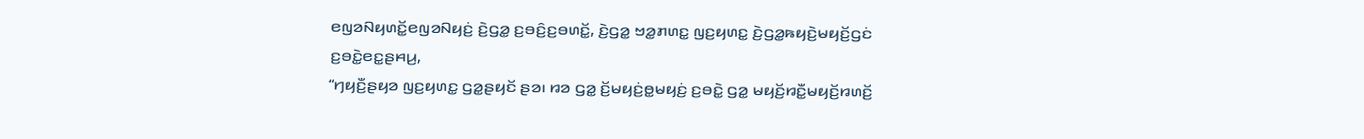ꤕꤜꤤꤡꤟꤛꤢꤩ꤭ꤕꤜꤤꤡꤟꤢꤦ꤬ ꤢꤧ꤬ꤞꤤ꤭ ꤢ꤬ꤋꤢꤨ꤬ꤢ꤬ꤋꤛꤢꤩ꤭, ꤢꤧ꤬ꤞꤤ꤭ ꤠꤤ꤭ꤊꤛꤢ꤭ ꤜꤢ꤬ꤟꤛꤢ꤭ ꤢꤧ꤬ꤞꤤ꤭ꤒꤟꤢꤧ꤬ꤗꤟꤢꤩ꤬ꤞꤢꤦ ꤢ꤬ꤋꤢꤧ꤭ꤕꤢ꤭ꤔꤌꤣ꤬,
“ꤚꤟꤢꤪ꤬ꤔꤟꤤ ꤜꤢ꤬ꤟꤛꤢ꤭ ꤞꤤ꤭ꤔꤟꤢꤩ ꤔꤤ꤯ ꤙꤤ ꤞꤤ꤭ ꤢꤩ꤬ꤗꤟꤢꤦ꤬ꤥ꤭ꤗꤟꤢꤦ꤬ ꤢ꤬ꤋꤢꤧ꤭ ꤞꤤ꤭ ꤗꤟꤢꤩ꤬ꤙꤢꤪ꤭ꤗꤟꤢꤩ꤬ꤙꤛꤢꤩ꤬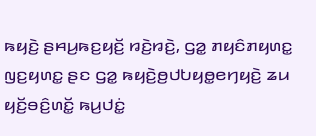ꤒꤟꤢꤧ꤬ ꤔꤌꤣ꤬ꤒꤢ꤬ꤟꤢꤩ꤬ ꤙꤢꤧ꤬ꤙꤢꤧ꤬, ꤞꤤ꤭ ꤊꤟꤢꤨꤊꤟꤛꤢ꤭ ꤜꤢ꤬ꤟꤛꤢ꤭ ꤔꤢ ꤞꤤ꤭ ꤒꤟꤢꤧ꤬ꤥ꤬ꤓꤝꤟꤥ꤭ꤕꤚꤟꤢꤧ꤬ ꤘꤣ ꤟꤢꤩ꤬ꤋꤢꤨ꤬ꤛꤢꤩ꤭ ꤒꤣ꤬ꤓꤢꤦ꤭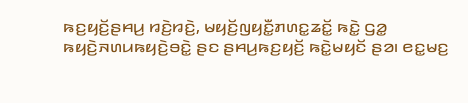ꤒꤢ꤬ꤟꤢꤩ꤬ꤔꤌꤣ꤬ ꤙꤢꤧ꤬ꤙꤢꤧ꤬, ꤗꤟꤢꤩ꤬ꤜꤟꤢꤪ꤭ꤊꤛꤢ꤭ꤘꤢꤩ꤭ ꤒꤢꤧ꤭ ꤞꤤ꤭ ꤒꤟꤢꤧ꤬ꤏꤛꤣꤒꤟꤢꤧ꤬ꤋꤢꤧ꤭ ꤔꤢ ꤔꤌꤣ꤬ꤒꤢ꤬ꤟꤢꤩ꤬ ꤒꤢꤧ꤭ꤗꤟꤢꤩ ꤔꤤ꤯ ꤕꤢ꤭ꤗꤢ꤬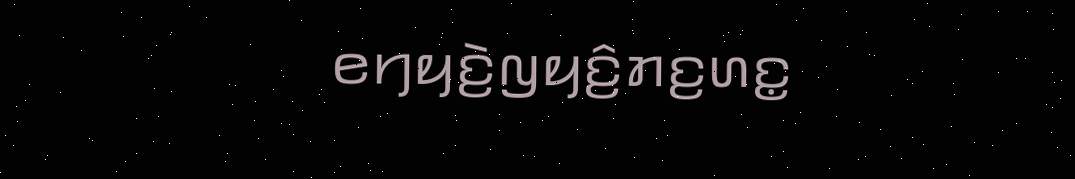ꤕꤚꤟꤢꤧ꤬ꤜꤟꤢꤨ꤬ꤊꤢ꤬ꤛꤢ꤭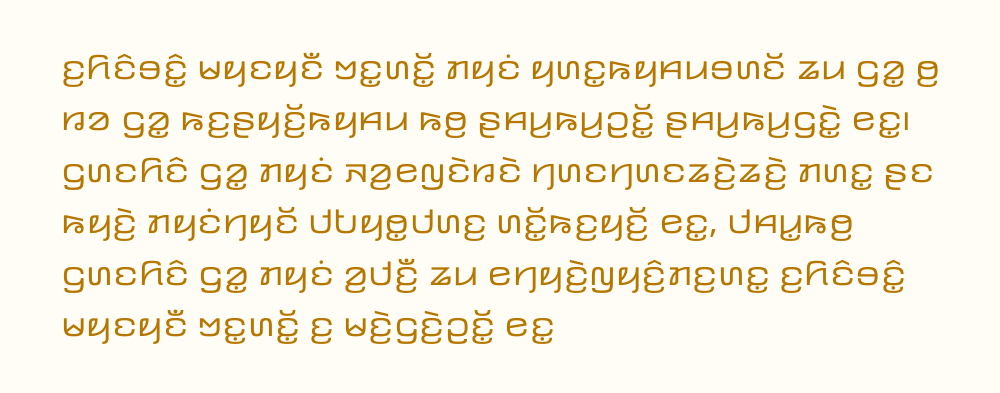ꤢ꤬ꤖꤢꤨꤋꤢꤨ꤭ ꤗꤟꤢꤟꤢꤪ ꤠꤢ꤭ꤛꤢꤩ꤭ ꤊꤟꤢꤦ ꤟꤛꤢ꤭ꤒꤟꤌꤣꤋꤛꤢꤩ ꤘꤣ ꤞꤤ꤭ ꤥ꤬ ꤙꤤ ꤞꤤ꤭ ꤒꤢ꤬ꤔꤟꤢꤩ꤬ꤒꤟꤌꤣ ꤒꤥ꤬ ꤔꤌꤣ꤬ꤒꤣ꤬ꤑꤢꤩ꤭ ꤔꤌꤣ꤬ꤒꤣ꤬ꤞꤢꤧ꤭ ꤕꤢ꤭꤯
ꤞꤛꤢꤖꤢꤨ ꤞꤤ꤭ ꤊꤟꤢꤦ ꤏꤤ꤬ꤕꤜꤢꤧꤙꤢꤧ ꤚꤛꤢꤚꤛꤢꤘꤢꤧ꤬ꤘꤢꤧ꤬ ꤊꤛꤢ꤭ ꤔꤢ ꤒꤟꤢꤧ꤬ ꤊꤟꤢꤦꤚꤟꤢꤩ ꤓꤝꤟꤥ꤭ꤓꤛꤢ꤬ ꤛꤢꤩ꤭ꤒꤢ꤬ꤟꤢꤩ꤬ ꤕꤢ꤭, ꤓꤌꤣ꤭ꤒꤥ꤬ ꤞꤛꤢꤖꤢꤨ ꤞꤤ꤭ ꤊꤟꤢꤦ ꤤ꤬ꤓꤢꤪ꤬ ꤘꤣ ꤕꤚꤟꤢꤧ꤬ꤜꤟꤢꤨ꤬ꤊꤢ꤬ꤛꤢ꤭ ꤢ꤬ꤖꤢꤨꤋꤢꤨ꤭ ꤗꤟꤢꤟꤢꤪ ꤠꤢ꤭ꤛꤢꤩ꤭ ꤢ꤬ ꤗꤢꤧ꤬ꤞꤢꤧ꤬ꤑꤢꤩ꤭ ꤕꤢ꤭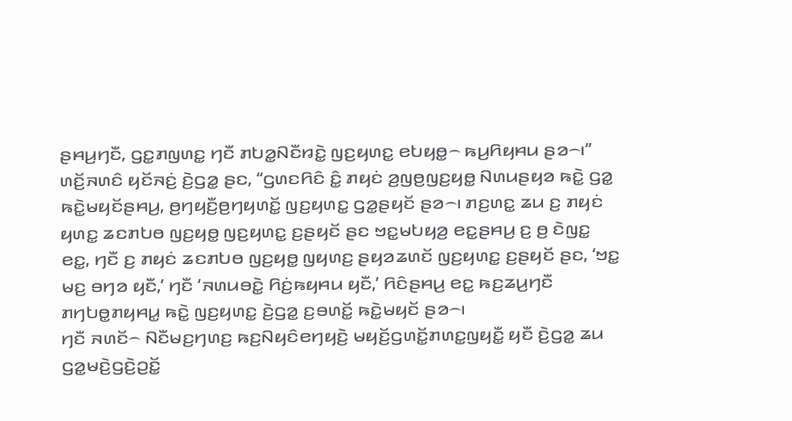ꤔꤌꤣ꤬ꤚꤢꤪ, ꤞꤢ꤭ꤊꤜꤛꤢ꤭ ꤚꤢꤪ ꤊꤝꤤ꤭ꤡꤢꤪꤙꤢꤧ꤭ ꤜꤢ꤬ꤟꤛꤢ꤭ ꤕꤝꤟꤥ꤭꤮ ꤒꤣ꤬ꤖꤟꤌꤣ ꤔꤤ꤮꤯”
ꤛꤢꤩ꤬ꤏꤛꤢꤨ ꤟꤢꤩꤏꤢꤦ꤬ ꤢꤧ꤬ꤞꤤ꤭ ꤔꤢ, “ꤞꤛꤢꤖꤢꤨ ꤢꤨ꤭ ꤊꤟꤢꤦ ꤤ꤬ꤜꤥ꤬ꤜꤢ꤬ꤟꤥ꤭ ꤡꤛꤣꤔꤟꤤ ꤒꤢꤧ꤭ ꤞꤤ꤭ ꤒꤢꤧ꤭ꤗꤟꤢꤩꤔꤌꤣ꤬, ꤥ꤬ꤚꤟꤢꤪ꤬ꤥ꤬ꤚꤟꤛꤢꤩ꤭ ꤜꤢ꤬ꤟꤛꤢ꤭ ꤞꤤ꤭ꤔꤟꤢꤩ ꤔꤤ꤮꤯ ꤊꤢ꤬ꤛꤢ꤭ ꤘꤣ ꤢ꤬ ꤊꤟꤢꤦ ꤟꤛꤢ꤭ ꤘꤢꤊꤝꤥ ꤜꤢ꤬ꤟꤥ꤭ ꤜꤢ꤬ꤟꤛꤢ꤭ ꤢ꤬ꤔꤟꤢꤩ ꤔꤢ ꤠꤢ꤭ꤗꤝꤟꤤ꤬ ꤕꤢ꤭ꤔꤌꤣ꤬ ꤢ꤬ ꤥ꤬ ꤢꤧꤜꤢ꤭ ꤕꤢ꤭, ꤚꤢꤪ ꤢ꤬ ꤊꤟꤢꤦ ꤘꤢꤊꤝꤥ ꤜꤢ꤬ꤟꤥ꤭ ꤜꤟꤛꤢ꤬ ꤔꤟꤤꤘꤛꤢꤩ ꤜꤢ꤬ꤟꤛꤢ꤭ ꤢ꤬ꤔꤟꤢꤩ ꤔꤢ, ‘ꤠꤢ꤭ ꤗꤢ꤬ ꤋꤚꤤ ꤟꤢꤪ,’ ꤚꤢꤪ ‘ꤏꤛꤣꤋꤢꤧ꤭ ꤖꤢꤦ꤬ꤒꤟꤌꤣ ꤟꤢꤪ,’ ꤖꤢꤨꤔꤌꤣ꤬ ꤕꤢ꤭ ꤒꤢ꤬ꤘꤣ꤬ꤚꤢꤪ ꤊꤚꤝꤥ꤭ꤊꤟꤌꤣ꤭ ꤒꤢꤧ꤭ ꤜꤢ꤬ꤟꤛꤢ꤭ ꤢꤧ꤬ꤞꤤ꤭ ꤢ꤬ꤋꤛꤢꤩ꤭ ꤒꤢꤧ꤭ꤗꤟꤢꤩ ꤔꤤ꤮꤯
ꤚꤢꤪ ꤏꤛꤢꤩ꤮ ꤡꤢꤪꤗꤢ꤬ꤚꤛꤢ꤬ ꤒꤢ꤬ꤡꤟꤢꤨꤕꤚꤟꤢꤧ꤬ ꤗꤟꤢꤩ꤬ꤞꤛꤢꤩ꤭ꤊꤛꤢ꤭ꤜꤟꤢꤪ꤭ ꤟꤢꤪ ꤢꤧ꤬ꤞꤤ꤭ ꤘꤣ ꤞꤤ꤭ꤗꤢꤧ꤬ꤞꤢꤧ꤬ꤑꤢꤩ꤭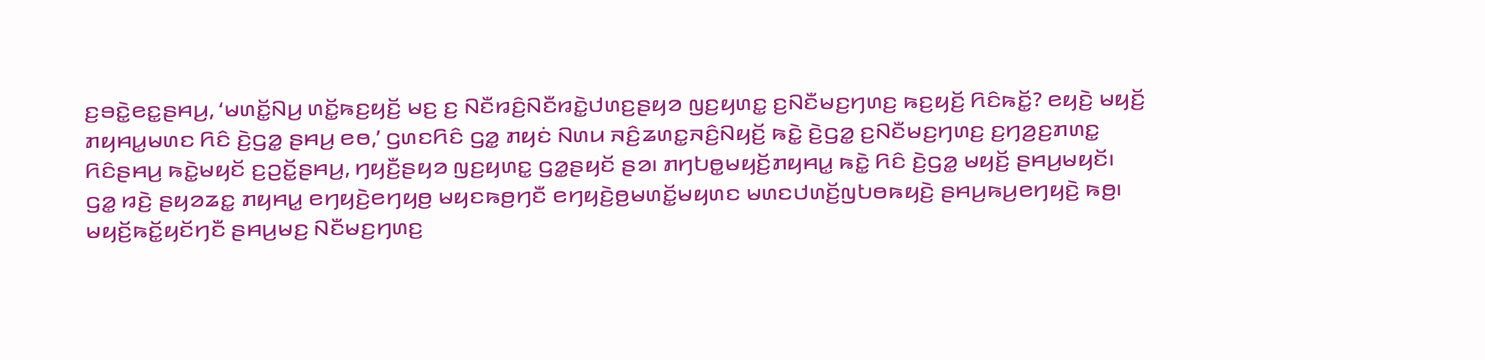ꤢ꤬ꤋꤢꤧ꤭ꤕꤢ꤭ꤔꤌꤣ꤬, ‘ꤗꤛꤢꤩ꤭ꤡꤣ꤬ ꤛꤢꤩ꤭ꤒꤢ꤬ꤟꤢꤩ꤬ ꤗꤢ꤬ ꤢ꤬ ꤡꤢꤪꤙꤢꤨ꤬ꤡꤢꤪꤙꤢꤧ꤭ꤓꤛꤢ꤬ꤔꤟꤤ ꤜꤢ꤬ꤟꤛꤢ꤭ ꤢ꤬ꤡꤢꤪꤗꤢ꤬ꤚꤛꤢ꤬ ꤒꤢ꤬ꤟꤢꤩ꤬ ꤖꤢꤨꤒꤢꤩ꤭? ꤕꤟꤢꤧ꤬ ꤗꤟꤢꤩ꤬ ꤊꤟꤌꤣ꤭ꤗꤛꤢ ꤖꤢꤨ ꤢꤧ꤬ꤞꤤ꤭ ꤔꤌꤣ꤬ ꤕꤥ,’ ꤞꤛꤢꤖꤢꤨ ꤞꤤ꤭ ꤊꤟꤢꤦ ꤡꤛꤣ ꤏꤢꤨ꤬ꤘꤛꤢ꤭ꤏꤢꤨ꤬ꤡꤟꤢꤩ꤬ ꤒꤢꤧ꤭ ꤢꤧ꤬ꤞꤤ꤭ ꤢ꤬ꤡꤢꤪꤗꤢ꤬ꤚꤛꤢ꤬ ꤢ꤬ꤚꤤ꤬ꤢ꤬ꤊꤛꤢ꤭ ꤖꤢꤨꤔꤌꤣ꤬ ꤒꤢꤧ꤭ꤗꤟꤢꤩ ꤢ꤬ꤑꤢꤩ꤭ꤔꤌꤣ꤬, ꤚꤟꤢꤪ꤬ꤔꤟꤤ ꤜꤢ꤬ꤟꤛꤢ꤭ ꤞꤤ꤭ꤔꤟꤢꤩ ꤔꤤ꤯ ꤊꤚꤝꤥ꤭ꤗꤟꤢꤩ꤬ꤊꤟꤌꤣ꤭ ꤒꤢꤧ꤭ ꤖꤢꤨ ꤢꤧ꤬ꤞꤤ꤭ ꤗꤟꤢꤩ꤬ ꤔꤌꤣ꤬ꤗꤟꤢꤩ꤯
ꤞꤤ꤭ ꤙꤢꤧ꤬ ꤔꤟꤤꤘꤢ꤭ ꤊꤟꤌꤣ꤭ ꤕꤚꤟꤢꤧ꤬ꤕꤚꤟꤥ꤬ ꤗꤟꤢꤒꤥ꤬ꤚꤢꤪ ꤕꤚꤟꤢꤧ꤬ꤥ꤬ꤗꤛꤢꤩ꤭ꤗꤟꤛꤢ ꤗꤛꤢꤓꤛꤢꤩ꤬ꤜꤝꤥꤒꤟꤢꤧ꤬ ꤔꤌꤣ꤬ꤒꤣ꤬ꤕꤚꤟꤢꤧ꤬ ꤒꤥ꤬꤯ ꤗꤟꤢꤩ꤬ꤒꤢꤩ꤭ꤟꤢꤩꤚꤢꤪ ꤔꤌꤣ꤬ꤗꤢ꤬ ꤡꤢꤪꤗꤢ꤬ꤚꤛꤢ꤬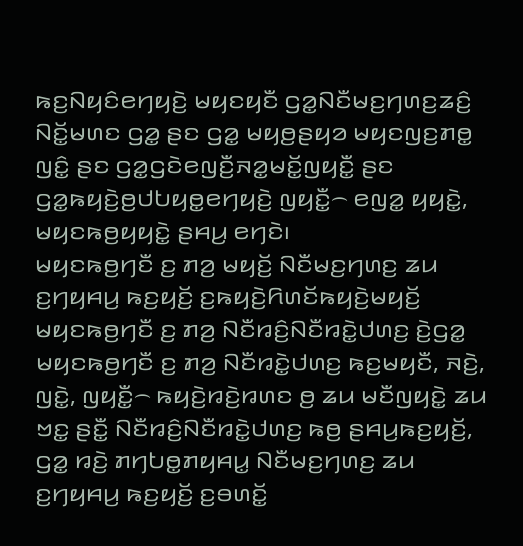ꤒꤢ꤬ꤡꤟꤢꤨꤕꤚꤟꤢꤧ꤬ ꤗꤟꤢꤟꤢꤪ ꤞꤤ꤭ꤡꤢꤪꤗꤢ꤬ꤚꤛꤢ꤬ꤘꤢꤨ꤬ ꤡꤢꤩ꤭ꤗꤛꤢ ꤞꤤ꤭ ꤔꤢ ꤞꤤ꤭ ꤗꤟꤥ꤬ꤔꤟꤤ ꤗꤟꤢꤜꤢ꤬ꤊꤥ꤭ ꤜꤢꤨ꤭ ꤔꤢ ꤞꤤ꤭ꤞꤢꤧꤕꤜꤢꤪ꤬ꤏꤤ꤭ꤗꤢꤩ꤭ꤜꤟꤢꤪ꤭ ꤔꤢ ꤞꤤ꤭ꤒꤟꤢꤧ꤬ꤥ꤬ꤓꤝꤟꤥ꤭ꤕꤚꤟꤢꤧ꤬ ꤜꤟꤢꤪ꤭꤮ ꤕꤜꤤ꤭ ꤟꤟꤢꤧ꤭, ꤗꤟꤢꤒꤥ꤬ꤟꤟꤢꤧ꤭ ꤔꤌꤣ꤬ ꤕꤚꤢꤧ꤯
ꤗꤟꤢꤒꤥ꤬ꤚꤢꤪ ꤢ꤬ ꤊꤤ꤬ ꤗꤟꤢꤩ꤬ ꤡꤢꤪꤗꤢ꤬ꤚꤛꤢ꤬ ꤘꤣ ꤢ꤬ꤚꤟꤌꤣ꤬ ꤒꤢ꤬ꤟꤢꤩ꤬ ꤢ꤬ꤒꤟꤢꤧ꤬ꤖꤛꤢꤩꤒꤟꤢꤧ꤬ꤗꤟꤢꤩ꤬ ꤗꤟꤢꤒꤥ꤬ꤚꤢꤪ ꤢ꤬ ꤊꤤ꤬ ꤡꤢꤪꤙꤢꤨ꤬ꤡꤢꤪꤙꤢꤧ꤭ꤓꤛꤢ꤬ ꤢꤧ꤬ꤞꤤ꤭ ꤗꤟꤢꤒꤥ꤬ꤚꤢꤪ ꤢ꤬ ꤊꤤ꤬ ꤡꤢꤪꤙꤢꤧ꤭ꤓꤛꤢ꤬ ꤒꤢ꤬ꤗꤟꤢꤪ, ꤏꤢꤧ꤬, ꤜꤢꤧ꤭, ꤜꤟꤢꤪ꤭꤮ ꤒꤟꤢꤧ꤬ꤙꤢꤧ꤬ꤙꤛꤢ ꤥ꤬ ꤘꤣ ꤗꤢꤪꤜꤟꤢꤧ꤭ ꤘꤣ ꤠꤢ꤭ ꤔꤢꤪ꤭ ꤡꤢꤪꤙꤢꤨ꤬ꤡꤢꤪꤙꤢꤧ꤭ꤓꤛꤢ꤬ ꤒꤥ꤬ ꤔꤌꤣ꤬ꤒꤢ꤬ꤟꤢꤩ꤬,
ꤞꤤ꤭ ꤙꤢꤧ꤬ ꤊꤚꤝꤥ꤭ꤊꤟꤌꤣ꤭ ꤡꤢꤪꤗꤢ꤬ꤚꤛꤢ꤬ ꤘꤣ ꤢ꤬ꤚꤟꤌꤣ꤬ ꤒꤢ꤬ꤟꤢꤩ꤬ ꤢ꤬ꤋꤛꤢꤩ꤭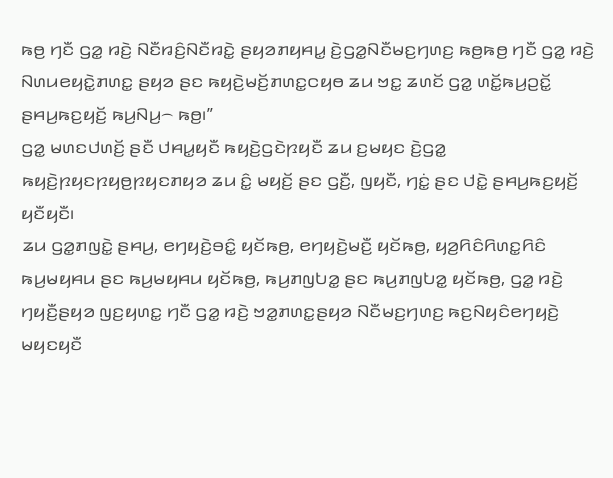ꤒꤥ꤬ ꤚꤢꤪ ꤞꤤ꤭ ꤙꤢꤧ꤬ ꤡꤢꤪꤙꤢꤨ꤬ꤡꤢꤪꤙꤢꤧ꤭ ꤔꤟꤤꤊꤟꤌꤣ꤭ ꤢꤧ꤬ꤞꤤ꤭ꤡꤢꤪꤗꤢ꤬ꤚꤛꤢ꤬ ꤒꤥ꤬ꤒꤥ꤬ ꤚꤢꤪ ꤞꤤ꤭ ꤙꤢꤧ꤬ ꤡꤛꤣꤕꤟꤢꤧ꤭ꤊꤛꤢ꤭ ꤔꤟꤤ ꤔꤢ ꤒꤟꤢꤧ꤬ꤗꤢꤩ꤬ꤊꤛꤢ꤭ꤍꤟꤥ ꤘꤣ ꤠꤢ꤭ ꤘꤛꤢꤩ ꤞꤤ꤭ ꤛꤢꤩ꤭ꤒꤣ꤬ꤑꤢꤩ꤭ ꤔꤌꤣ꤬ꤒꤢ꤬ꤟꤢꤩ꤬ ꤒꤣ꤬ꤡꤣ꤬꤮ ꤒꤥ꤬꤯”
ꤞꤤ꤭ ꤗꤛꤢꤓꤛꤢꤩ꤬ ꤔꤢꤪ ꤓꤌꤣ꤭ꤟꤢꤪ ꤒꤟꤢꤧ꤬ꤞꤢꤧꤐꤟꤢꤪ ꤘꤣ ꤢ꤬ꤗꤟꤢ ꤢꤧ꤬ꤞꤤ꤭ ꤒꤟꤢꤧ꤬ꤐꤟꤢꤐꤟꤥ꤬ꤐꤟꤢꤊꤟꤤ ꤘꤣ ꤢꤨ꤭ ꤗꤟꤢꤩ꤬ ꤔꤢ ꤞꤢꤪ꤬, ꤜꤟꤢꤪ, ꤚꤢꤦ꤭ ꤔꤢ ꤓꤢꤧ꤭ ꤔꤌꤣ꤬ꤒꤢ꤬ꤟꤢꤩ꤬ ꤟꤢꤪꤟꤢꤪ꤯
ꤘꤣ ꤞꤤ꤭ꤊꤜꤢꤧ꤭ ꤔꤌꤣ꤬, ꤕꤚꤟꤢꤧ꤬ꤋꤢꤨ꤭ ꤟꤢꤩꤒꤥ꤬, ꤕꤚꤟꤢꤧ꤬ꤗꤢꤪ꤬ ꤟꤢꤩꤒꤥ꤬, ꤟꤤ꤬ꤖꤢꤨꤖꤛꤢ꤭ꤖꤢꤨ ꤒꤣ꤬ꤗꤟꤌꤣ ꤔꤢ ꤒꤣ꤬ꤗꤟꤌꤣ ꤟꤢꤩꤒꤥ꤬, ꤒꤣ꤬ꤊꤜꤝꤤ꤭ ꤔꤢ ꤒꤣ꤬ꤊꤜꤝꤤ꤭ ꤟꤢꤩꤒꤥ꤬, ꤞꤤ꤭ ꤙꤢꤧ꤬ ꤚꤟꤢꤪ꤬ꤔꤟꤤ ꤜꤢ꤬ꤟꤛꤢ꤭ ꤚꤢꤪ ꤞꤤ꤭ ꤙꤢꤧ꤬ ꤠꤤ꤭ꤊꤛꤢ꤭ꤔꤟꤤ ꤡꤢꤪꤗꤢ꤬ꤚꤛꤢ꤬ ꤒꤢ꤬ꤡꤟꤢꤨꤕꤚꤟꤢꤧ꤬ ꤗꤟꤢꤟꤢꤪ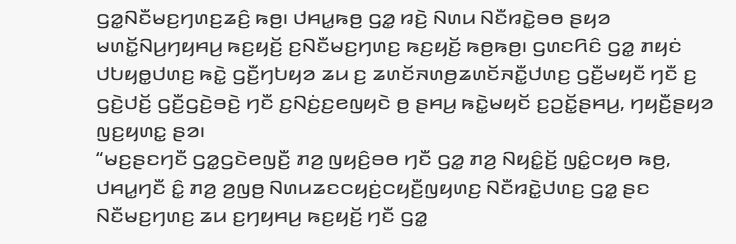ꤞꤤ꤭ꤡꤢꤪꤗꤢ꤬ꤚꤛꤢ꤬ꤘꤢꤨ꤬ ꤒꤥ꤬꤯ ꤓꤌꤣ꤭ꤒꤥ꤬ ꤞꤤ꤭ ꤙꤢꤧ꤬ ꤡꤛꤣ ꤡꤢꤪꤙꤢꤧ꤭ꤋꤥ ꤔꤟꤤ ꤗꤛꤢꤩ꤭ꤡꤣ꤬ꤚꤟꤌꤣ꤬ ꤒꤢ꤬ꤟꤢꤩ꤬ ꤢ꤬ꤡꤢꤪꤗꤢ꤬ꤚꤛꤢ꤬ ꤒꤢ꤬ꤟꤢꤩ꤬ ꤒꤥ꤬ꤒꤥ꤬꤯ ꤞꤛꤢꤖꤢꤨ ꤞꤤ꤭ ꤊꤟꤢꤦ ꤓꤝꤟꤥ꤭ꤓꤛꤢ꤬ ꤒꤢꤧ꤭ ꤞꤢꤪ꤬ꤚꤝꤟꤤ ꤘꤣ ꤢ꤬ ꤘꤛꤢꤩꤏꤛꤥ꤬ꤘꤛꤢꤩꤏꤢꤪ꤭ꤓꤛꤢ꤬ ꤞꤢꤪ꤬ꤗꤟꤢꤪ ꤚꤢꤪ ꤢ꤬ ꤞꤢꤧ꤬ꤓꤢꤩ꤬ ꤞꤢꤪ꤬ꤞꤢꤧ꤬ꤋꤢꤧ꤬ ꤚꤢꤪ ꤢ꤬ꤡꤢꤦ꤬ꤢ꤬ꤕꤜꤟꤢꤧ ꤥ꤬ ꤔꤌꤣ꤬ ꤒꤢꤧ꤭ꤗꤟꤢꤩ ꤢ꤬ꤑꤢꤩ꤭ꤔꤌꤣ꤬, ꤚꤟꤢꤪ꤬ꤔꤟꤤ ꤜꤢ꤬ꤟꤛꤢ꤭ ꤔꤤ꤯
“ꤗꤢ꤬ꤔꤢꤚꤢꤪ ꤞꤤ꤭ꤞꤢꤧꤕꤜꤢꤪ꤬ ꤊꤤ꤬ ꤜꤟꤢꤨ꤬ꤋꤥ ꤚꤢꤪ ꤞꤤ꤭ ꤊꤤ꤬ ꤡꤟꤢꤨ꤭ꤢꤩ꤬ ꤜꤢꤨ꤭ꤍꤟꤥ ꤒꤥ꤬, ꤓꤌꤣ꤭ꤚꤢꤪ ꤢꤨ꤭ ꤊꤤ꤬ ꤤ꤬ꤜꤥ꤬ ꤡꤛꤣꤘꤢꤍꤟꤢꤦ꤬ꤍꤟꤢꤪ꤬ꤜꤟꤛꤢ꤬ ꤡꤢꤪꤙꤢꤧ꤭ꤓꤛꤢ꤬ ꤞꤤ꤭ ꤔꤢ ꤡꤢꤪꤗꤢ꤬ꤚꤛꤢ꤬ ꤘꤣ ꤢ꤬ꤚꤟꤌꤣ꤬ ꤒꤢ꤬ꤟꤢꤩ꤬ ꤚꤢꤪ ꤞꤤ꤭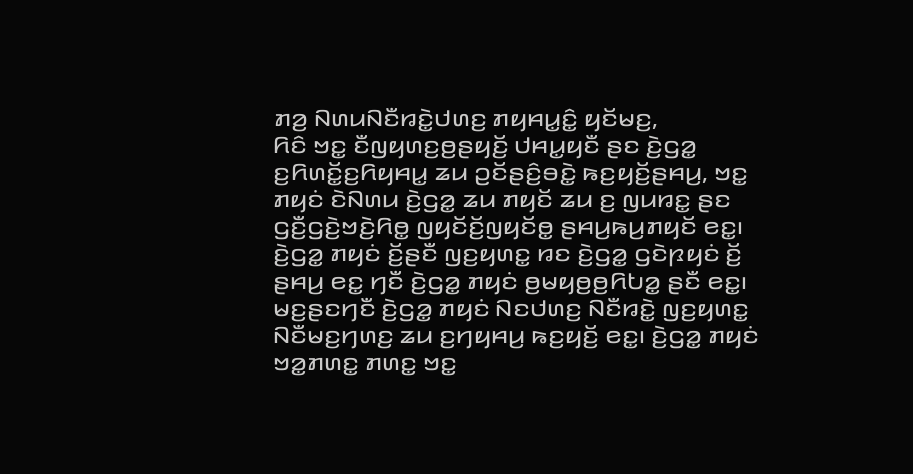ꤊꤤ꤬ ꤡꤛꤣꤡꤢꤪꤙꤢꤧ꤭ꤓꤛꤢ꤬ ꤊꤟꤌꤣ꤭ꤢꤨ꤭ ꤟꤢꤩꤗꤢ꤬,
ꤖꤢꤨ ꤠꤢ꤭ ꤢꤪꤜꤟꤛꤢ꤬ꤥ꤬ꤔꤟꤢꤩ꤬ ꤓꤌꤣ꤭ꤟꤢꤪ ꤔꤢ ꤢꤧ꤬ꤞꤤ꤭ ꤢ꤬ꤖꤛꤢꤩ꤭ꤢ꤬ꤖꤟꤌꤣ꤭ ꤘꤣ ꤑꤢꤩꤔꤢꤨ꤬ꤋꤢꤧ꤭ ꤒꤢ꤬ꤟꤢꤩ꤬ꤔꤌꤣ꤬, ꤠꤢ꤭ ꤊꤟꤢꤦ ꤢꤧꤡꤛꤣ ꤢꤧ꤬ꤞꤤ꤭ ꤘꤣ ꤊꤟꤢꤩ ꤘꤣ ꤢ꤬ ꤜꤣꤙꤢ꤭ ꤔꤢ ꤞꤢꤪ꤬ꤞꤢꤧ꤬ꤠꤢꤧ꤬ꤖꤥ꤭ ꤜꤟꤢꤩꤢꤩ꤬ꤜꤟꤢꤩꤥ꤭ ꤔꤌꤣ꤬ꤒꤣ꤬ꤊꤟꤢꤩ ꤕꤢ꤭꤯ ꤢꤧ꤬ꤞꤤ꤭ ꤊꤟꤢꤦ ꤢꤩ꤬ꤔꤢꤪ ꤜꤢ꤬ꤟꤛꤢ꤭ ꤙꤢ ꤢꤧ꤬ꤞꤤ꤭ ꤞꤢꤧꤐꤟꤢꤦ ꤢꤩ꤬ ꤔꤌꤣ꤬ ꤕꤢ꤭ ꤚꤢꤪ ꤢꤧ꤬ꤞꤤ꤭ ꤊꤟꤢꤦ ꤥ꤬ꤗꤟꤥ꤬ꤥ꤬ꤖꤝꤤ꤭ ꤔꤢꤪ ꤕꤢ꤭꤯ ꤗꤢ꤬ꤔꤢꤚꤢꤪ ꤢꤧ꤬ꤞꤤ꤭ ꤊꤟꤢꤦ ꤡꤢꤓꤛꤢ꤬ ꤡꤢꤪꤙꤢꤧ꤭ ꤜꤢ꤬ꤟꤛꤢ꤭ ꤡꤢꤪꤗꤢ꤬ꤚꤛꤢ꤬ ꤘꤣ ꤢ꤬ꤚꤟꤌꤣ꤬ ꤒꤢ꤬ꤟꤢꤩ꤬ ꤕꤢ꤭꤯ ꤢꤧ꤬ꤞꤤ꤭ ꤊꤟꤢꤦ ꤠꤤ꤭ꤊꤛꤢ꤭ ꤊꤛꤢ꤭ ꤠꤢ꤭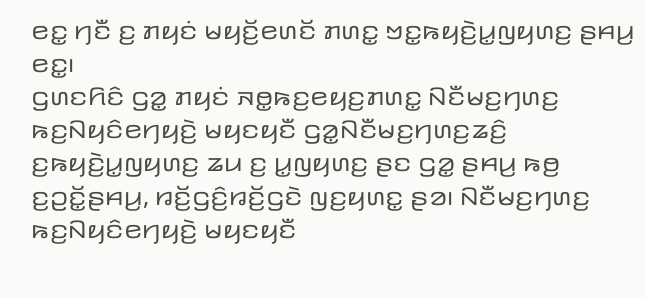ꤕꤢ꤭ ꤚꤢꤪ ꤢ꤬ ꤊꤟꤢꤦ ꤗꤟꤢꤩ꤬ꤕꤛꤢꤩ ꤊꤛꤢ꤭ ꤠꤢ꤭ꤒꤟꤢꤧ꤬ꤣ꤭ꤜꤟꤛꤢ꤬ ꤔꤌꤣ꤬ ꤕꤢ꤭꤯
ꤞꤛꤢꤖꤢꤨ ꤞꤤ꤭ ꤊꤟꤢꤦ ꤏꤥ꤭ꤒꤢ꤬ꤕꤟꤢ꤬ꤊꤛꤢ꤭ ꤡꤢꤪꤗꤢ꤬ꤚꤛꤢ꤬ ꤒꤢ꤬ꤡꤟꤢꤨꤕꤚꤟꤢꤧ꤬ ꤗꤟꤢꤟꤢꤪ ꤞꤤ꤭ꤡꤢꤪꤗꤢ꤬ꤚꤛꤢ꤬ꤘꤢꤨ꤬ ꤢ꤬ꤒꤟꤢꤧ꤬ꤣ꤭ꤜꤟꤛꤢ꤬ ꤘꤣ ꤢ꤬ ꤣ꤭ꤜꤟꤛꤢ꤬ ꤔꤢ ꤞꤤ꤭ ꤔꤌꤣ꤬ ꤒꤥ꤬ ꤢ꤬ꤑꤢꤩ꤭ꤔꤌꤣ꤬, ꤙꤢꤩ꤬ꤞꤢꤨ꤬ꤙꤢꤩ꤬ꤞꤢꤧ ꤜꤢ꤬ꤟꤛꤢ꤭ ꤔꤤ꤯ ꤡꤢꤪꤗꤢ꤬ꤚꤛꤢ꤬ ꤒꤢ꤬ꤡꤟꤢꤨꤕꤚꤟꤢꤧ꤬ ꤗꤟꤢꤟꤢꤪ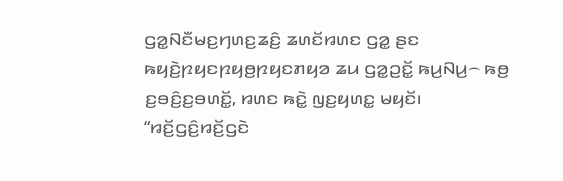ꤞꤤ꤭ꤡꤢꤪꤗꤢ꤬ꤚꤛꤢ꤬ꤘꤢꤨ꤬ ꤘꤛꤢꤩꤙꤛꤢ ꤞꤤ꤭ ꤔꤢ ꤒꤟꤢꤧ꤬ꤐꤟꤢꤐꤟꤥ꤬ꤐꤟꤢꤊꤟꤤ ꤘꤣ ꤞꤤ꤭ꤑꤢꤩ꤭ ꤒꤣ꤬ꤡꤣ꤬꤮ ꤒꤥ꤬ ꤢ꤬ꤋꤢꤨ꤬ꤢ꤬ꤋꤛꤢꤩ꤭, ꤙꤛꤢ ꤒꤢꤧ꤭ ꤜꤢ꤬ꤟꤛꤢ꤭ ꤗꤟꤢꤩ꤯
“ꤙꤢꤩ꤬ꤞꤢꤨ꤬ꤙꤢꤩ꤬ꤞꤢꤧ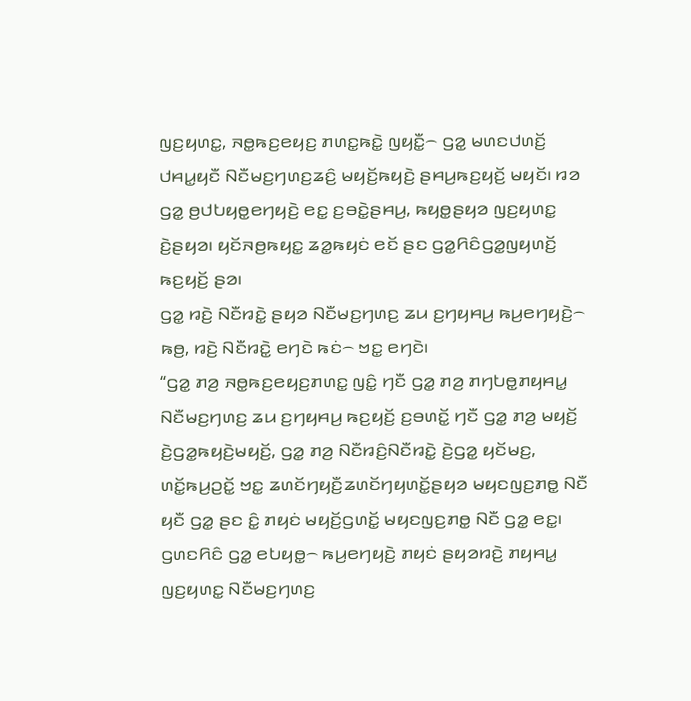ꤜꤢ꤬ꤟꤛꤢ꤭, ꤏꤥ꤭ꤒꤢ꤬ꤕꤟꤢ꤬ ꤊꤛꤢ꤭ꤒꤢꤧ꤭ ꤜꤟꤢꤪ꤭꤮ ꤞꤤ꤭ ꤗꤛꤢꤓꤛꤢꤩ꤬ ꤓꤌꤣ꤭ꤟꤢꤪ ꤡꤢꤪꤗꤢ꤬ꤚꤛꤢ꤬ꤘꤢꤨ꤬ ꤗꤟꤢꤩ꤬ꤒꤟꤢꤧ꤬ ꤔꤌꤣ꤬ꤒꤢ꤬ꤟꤢꤩ꤬ ꤗꤟꤢꤩ꤯ ꤙꤤ ꤞꤤ꤭ ꤥ꤬ꤓꤝꤟꤥ꤭ꤕꤚꤟꤢꤧ꤬ ꤕꤢ꤭ ꤢ꤬ꤋꤢꤧ꤭ꤔꤌꤣ꤬, ꤒꤟꤥ꤭ꤔꤟꤤ ꤜꤢ꤬ꤟꤛꤢ꤭ ꤢꤧ꤬ꤔꤟꤤ꤯ ꤟꤢꤩꤏꤥ꤬ꤒꤟꤢ꤭ ꤘꤤ꤭ꤒꤟꤢꤦ ꤕꤢꤩ ꤔꤢ ꤞꤤ꤭ꤖꤢꤨꤞꤤ꤭ꤜꤟꤛꤢꤩ꤬ ꤒꤢ꤬ꤟꤢꤩ꤬ ꤔꤤ꤯
ꤞꤤ꤭ ꤙꤢꤧ꤬ ꤡꤢꤪꤙꤢꤧ꤭ ꤔꤟꤤ ꤡꤢꤪꤗꤢ꤬ꤚꤛꤢ꤬ ꤘꤣ ꤢ꤬ꤚꤟꤌꤣ꤬ ꤒꤣ꤬ꤕꤚꤟꤢꤧ꤬꤮ ꤒꤥ꤬, ꤙꤢꤧ꤬ ꤡꤢꤪꤙꤢꤧ꤭ ꤕꤚꤢꤧ ꤒꤢꤦ꤮ ꤠꤢ꤭ ꤕꤚꤢꤧ꤯
“ꤞꤤ꤭ ꤊꤤ꤬ ꤏꤥ꤭ꤒꤢ꤬ꤕꤟꤢ꤬ꤊꤛꤢ꤭ ꤜꤢꤨ꤭ ꤚꤢꤪ ꤞꤤ꤭ ꤊꤤ꤬ ꤊꤚꤝꤥ꤭ꤊꤟꤌꤣ꤭ ꤡꤢꤪꤗꤢ꤬ꤚꤛꤢ꤬ ꤘꤣ ꤢ꤬ꤚꤟꤌꤣ꤬ ꤒꤢ꤬ꤟꤢꤩ꤬ ꤢ꤬ꤋꤛꤢꤩ꤭ ꤚꤢꤪ ꤞꤤ꤭ ꤊꤤ꤬ ꤗꤟꤢꤩ꤬ ꤢꤧ꤬ꤞꤤ꤭ꤒꤟꤢꤧ꤬ꤗꤟꤢꤩ꤬, ꤞꤤ꤭ ꤊꤤ꤬ ꤡꤢꤪꤙꤢꤨ꤬ꤡꤢꤪꤙꤢꤧ꤭ ꤢꤧ꤬ꤞꤤ꤭ ꤟꤢꤩꤗꤢ꤬, ꤛꤢꤩ꤭ꤒꤣ꤬ꤑꤢꤩ꤭ ꤠꤢ꤭ ꤘꤛꤢꤩꤚꤟꤢꤪ꤬ꤘꤛꤢꤩꤚꤟꤛꤢꤩ꤭ꤔꤟꤤ ꤗꤟꤢꤜꤢ꤬ꤊꤥ꤭ ꤡꤢꤪ ꤟꤢꤪ ꤞꤤ꤭ ꤔꤢ ꤢꤨ꤭ ꤊꤟꤢꤦ ꤗꤟꤢꤩ꤬ꤞꤛꤢꤩ꤭ ꤗꤟꤢꤜꤢ꤬ꤊꤥ꤭ ꤡꤢꤪ ꤞꤤ꤭ ꤕꤢ꤭꤯
ꤞꤛꤢꤖꤢꤨ ꤞꤤ꤭ ꤕꤝꤟꤥ꤭꤮ ꤒꤣ꤬ꤕꤚꤟꤢꤧ꤬ ꤊꤟꤢꤦ ꤔꤟꤤꤙꤢꤧ꤬ ꤊꤟꤌꤣ꤭ ꤜꤢ꤬ꤟꤛꤢ꤭ ꤡꤢꤪꤗꤢ꤬ꤚꤛꤢ꤬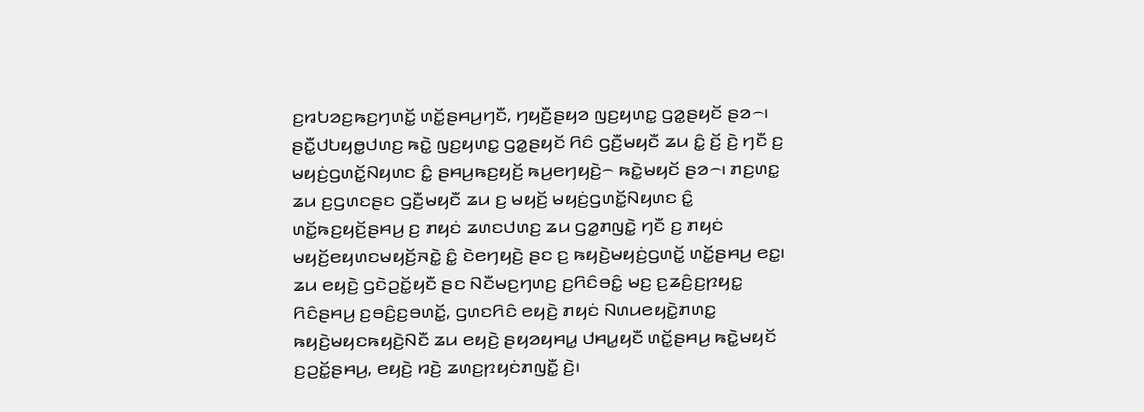ꤢ꤬ꤙꤝꤤꤢ꤬ꤒꤢ꤬ꤚꤛꤢꤩ꤭ ꤛꤢꤩ꤭ꤔꤌꤣ꤬ꤚꤢꤪ, ꤚꤟꤢꤪ꤬ꤔꤟꤤ ꤜꤢ꤬ꤟꤛꤢ꤭ ꤞꤤ꤭ꤔꤟꤢꤩ ꤔꤤ꤮꤯ ꤔꤢꤪ꤭ꤓꤝꤟꤥ꤭ꤓꤛꤢ꤬ ꤒꤢꤧ꤭ ꤜꤢ꤬ꤟꤛꤢ꤭ ꤞꤤ꤭ꤔꤟꤢꤩ ꤖꤢꤨ ꤞꤢꤪ꤬ꤗꤟꤢꤪ ꤘꤣ ꤢꤨ꤭ ꤢꤩ꤬ ꤢꤧ꤬ ꤚꤢꤪ ꤢ꤬ ꤗꤟꤢꤦ꤬ꤞꤛꤢꤩ꤭ꤡꤟꤛꤢ ꤢꤨ꤭ ꤔꤌꤣ꤬ꤒꤢ꤬ꤟꤢꤩ꤬ ꤒꤣ꤬ꤕꤚꤟꤢꤧ꤬꤮ ꤒꤢꤧ꤭ꤗꤟꤢꤩ ꤔꤤ꤮꤯ ꤊꤢ꤬ꤛꤢ꤭ ꤘꤣ ꤢ꤬ꤞꤛꤢꤔꤢ ꤞꤢꤪ꤬ꤗꤟꤢꤪ ꤘꤣ ꤢ꤬ ꤗꤟꤢꤩ꤬ ꤗꤟꤢꤦ꤬ꤞꤛꤢꤩ꤭ꤡꤟꤛꤢ ꤢꤨ꤭ ꤛꤢꤩ꤭ꤒꤢ꤬ꤟꤢꤩ꤬ꤔꤌꤣ꤬ ꤢ꤬ ꤊꤟꤢꤦ ꤘꤛꤢꤓꤛꤢ꤬ ꤘꤣ ꤞꤤ꤭ꤊꤜꤢꤧ꤭ ꤚꤢꤪ ꤢ꤬ ꤊꤟꤢꤦ ꤗꤟꤢꤩ꤬ꤕꤟꤛꤢꤗꤟꤢꤩ꤬ꤏꤢꤧ꤭ ꤢꤨ꤭ ꤢꤧꤕꤚꤟꤢꤧ꤬ ꤔꤢ ꤢ꤬ ꤒꤟꤢꤧ꤬ꤗꤟꤢꤦ꤬ꤞꤛꤢꤩ꤭ ꤛꤢꤩ꤭ꤔꤌꤣ꤬ ꤕꤢ꤭꤯
ꤘꤣ ꤕꤟꤢꤧ꤬ ꤞꤢꤧꤑꤢꤩ꤭ꤟꤢꤪ ꤔꤢ ꤡꤢꤪꤗꤢ꤬ꤚꤛꤢ꤬ ꤢ꤬ꤖꤢꤨꤋꤢꤨ꤭ ꤗꤢ꤬ ꤢ꤬ꤘꤢꤨ꤬ꤢ꤬ꤐꤟꤢ꤭ ꤖꤢꤨꤔꤌꤣ꤬ ꤢ꤬ꤋꤢꤨ꤬ꤢ꤬ꤋꤛꤢꤩ꤭, ꤞꤛꤢꤖꤢꤨ ꤕꤟꤢꤧ꤬ ꤊꤟꤢꤦ ꤡꤛꤣꤕꤟꤢꤧ꤭ꤊꤛꤢ꤭ ꤒꤟꤢꤧ꤬ꤗꤟꤢꤒꤟꤢꤧ꤬ꤡꤢꤪ ꤘꤣ ꤕꤟꤢꤧ꤬ ꤔꤟꤤꤟꤌꤣ꤭ ꤓꤌꤣ꤭ꤟꤢꤪ ꤛꤢꤩ꤭ꤔꤌꤣ꤬ ꤒꤢꤧ꤭ꤗꤟꤢꤩ ꤢ꤬ꤑꤢꤩ꤭ꤔꤌꤣ꤬, ꤕꤟꤢꤧ꤬ ꤙꤢꤧ꤬ ꤘꤛꤢ꤬ꤐꤟꤢꤦꤊꤜꤢꤪ꤭ ꤢꤧ꤬꤯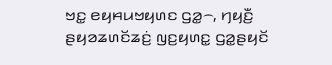ꤠꤢ꤭ ꤕꤟꤌꤣꤠꤟꤛꤢ ꤞꤤ꤭꤮, ꤚꤟꤢꤪ꤬ ꤔꤟꤤꤘꤛꤢꤩꤘꤢꤦ꤬ ꤜꤢ꤬ꤟꤛꤢ꤭ ꤞꤤ꤭ꤔꤟꤢꤩ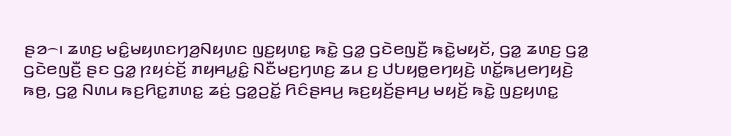ꤔꤤ꤮꤯ ꤘꤛꤢ꤬ ꤗꤢꤨ꤭ꤗꤟꤛꤢꤚꤤ꤬ꤡꤟꤛꤢ ꤜꤢ꤬ꤟꤛꤢ꤭ ꤒꤢꤧ꤭ ꤞꤤ꤭ ꤞꤢꤧꤕꤜꤢꤪ꤬ ꤒꤢꤧ꤭ꤗꤟꤢꤩ, ꤞꤤ꤭ ꤘꤛꤢ꤬ ꤞꤤ꤭ ꤞꤢꤧꤕꤜꤢꤪ꤬ ꤔꤢ ꤞꤤ꤭ ꤐꤟꤢꤦꤢꤩ꤬ ꤊꤟꤌꤣ꤭ꤢꤨ꤭ ꤡꤢꤪꤗꤢ꤬ꤚꤛꤢ꤬ ꤘꤣ ꤢ꤬ ꤓꤝꤟꤥ꤭ꤕꤚꤟꤢꤧ꤬ ꤛꤢꤩ꤭ꤒꤣ꤬ꤕꤚꤟꤢꤧ꤬ ꤒꤥ꤬, ꤞꤤ꤭ ꤡꤛꤣ ꤒꤢ꤬ꤖꤢ꤭ꤊꤛꤢ꤭ ꤘꤢꤦ꤬ ꤞꤤ꤭ꤑꤢꤩ꤭ ꤖꤢꤨꤔꤌꤣ꤬ ꤒꤢ꤬ꤟꤢꤩ꤬ꤔꤌꤣ꤬ ꤗꤟꤢꤩ꤬ ꤒꤢꤧ꤭ ꤜꤢ꤬ꤟꤛꤢ꤭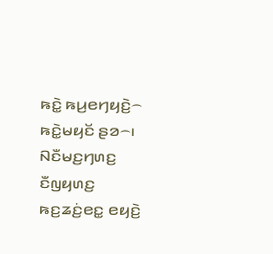ꤒꤢꤧ꤭ ꤒꤣ꤬ꤕꤚꤟꤢꤧ꤬꤮ ꤒꤢꤧ꤭ꤗꤟꤢꤩ ꤔꤤ꤮꤯
ꤡꤢꤪꤗꤢ꤬ꤚꤛꤢ꤬ ꤢꤪꤜꤟꤛꤢ꤬ ꤒꤢ꤬ꤘꤢꤦ꤬ꤕꤢ꤭ ꤕꤟꤢꤧ꤬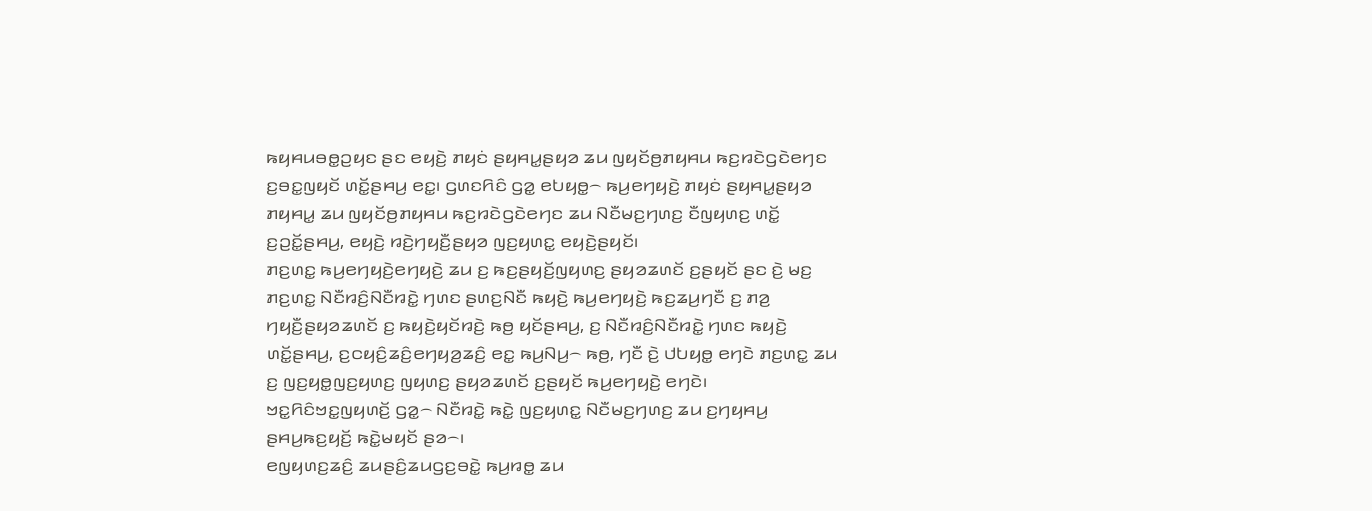ꤒꤟꤌꤣꤋꤥ꤭ꤑꤟꤢ ꤔꤢ ꤕꤟꤢꤧ꤬ ꤊꤟꤢꤦ ꤔꤟꤌꤣ꤭ꤔꤟꤤ ꤘꤣ ꤜꤟꤢꤩꤥ꤬ꤊꤟꤌꤣ ꤒꤢ꤬ꤙꤢꤧꤞꤢꤧꤕꤚꤢ ꤢ꤬ꤋꤢ꤭ꤜꤟꤢꤩ ꤛꤢꤩ꤭ꤔꤌꤣ꤬ ꤕꤢ꤭꤯ ꤞꤛꤢꤖꤢꤨ ꤞꤤ꤭ ꤕꤝꤟꤥ꤭꤮ ꤒꤣ꤬ꤕꤚꤟꤢꤧ꤬ ꤊꤟꤢꤦ ꤔꤟꤌꤣ꤭ꤔꤟꤤ ꤊꤟꤌꤣ꤭ ꤘꤣ ꤜꤟꤢꤩꤥ꤬ꤊꤟꤌꤣ ꤒꤢ꤬ꤙꤢꤧꤞꤢꤧꤕꤚꤢ ꤘꤣ ꤡꤢꤪꤗꤢ꤬ꤚꤛꤢ꤬ ꤢꤪꤜꤟꤛꤢ꤬ ꤛꤢꤩ꤭ ꤢ꤬ꤑꤢꤩ꤭ꤔꤌꤣ꤬, ꤕꤟꤢꤧ꤬ ꤙꤢꤧ꤬ꤚꤟꤢꤪ꤬ꤔꤟꤤ ꤜꤢ꤬ꤟꤛꤢ꤭ ꤕꤟꤢꤧ꤬ꤔꤟꤢꤩ꤯
ꤊꤢ꤬ꤛꤢ꤭ ꤒꤣ꤬ꤕꤚꤟꤢꤧ꤬ꤕꤚꤟꤢꤧ꤬ ꤘꤣ ꤢ꤬ ꤒꤢ꤬ꤔꤟꤢꤩ꤬ꤜꤟꤛꤢ꤬ ꤔꤟꤤꤘꤛꤢꤩ ꤢ꤬ꤔꤟꤢꤩ ꤔꤢ ꤢꤧ꤬ ꤗꤢ꤬ ꤊꤢ꤬ꤛꤢ꤭ ꤡꤢꤪꤙꤢꤨ꤬ꤡꤢꤪꤙꤢꤧ꤭ ꤚꤛꤢ ꤔꤛꤢ꤬ꤡꤢꤪ ꤒꤟꤢꤧ꤬ ꤒꤣ꤬ꤕꤚꤟꤢꤧ꤬ ꤒꤢ꤬ꤘꤣ꤬ꤚꤢꤪ ꤢ꤬ ꤊꤤ꤬ ꤚꤟꤢꤪ꤬ꤔꤟꤤꤘꤛꤢꤩ ꤢ꤬ ꤒꤟꤢꤧ꤬ꤟꤢꤩꤙꤢꤧ꤬ ꤒꤥ꤬ ꤟꤢꤩꤔꤌꤣ꤬, ꤢ꤬ ꤡꤢꤪꤙꤢꤨ꤬ꤡꤢꤪꤙꤢꤧ꤭ ꤚꤛꤢ ꤒꤟꤢꤧ꤬ ꤛꤢꤩ꤭ꤔꤌꤣ꤬, ꤢ꤬ꤍꤟꤢꤨ꤬ꤘꤢꤨ꤬ꤕꤚꤟꤤ꤬ꤘꤢꤨ꤬ ꤕꤢ꤭ ꤒꤣ꤬ꤡꤣ꤬꤮ ꤒꤥ꤬, ꤚꤢꤪ ꤢꤧ꤬ ꤓꤝꤟꤥ꤭ ꤕꤚꤢꤧ ꤊꤢ꤬ꤛꤢ꤭ ꤘꤣ ꤢ꤬ ꤜꤢ꤬ꤟꤥ꤭ꤜꤢ꤬ꤟꤛꤢ꤬ ꤜꤟꤛꤢ꤬ ꤔꤟꤤꤘꤛꤢꤩ ꤢ꤬ꤔꤟꤢꤩ ꤒꤣ꤬ꤕꤚꤟꤢꤧ꤬ ꤕꤚꤢꤧ꤯
ꤠꤢ꤭ꤖꤢꤨꤠꤢ꤭ꤜꤟꤛꤢꤩ꤬ ꤞꤤ꤭꤮ ꤡꤢꤪꤙꤢꤧ꤭ ꤒꤢꤧ꤭ ꤜꤢ꤬ꤟꤛꤢ꤭ ꤡꤢꤪꤗꤢ꤬ꤚꤛꤢ꤬ ꤘꤣ ꤢ꤬ꤚꤟꤌꤣ꤬ ꤔꤌꤣ꤬ꤒꤢ꤬ꤟꤢꤩ꤬ ꤒꤢꤧ꤭ꤗꤟꤢꤩ ꤔꤤ꤮꤯
ꤕꤜꤟꤛꤢ꤬ꤘꤢꤨ꤬ ꤘꤣꤔꤢꤨ꤬ꤘꤣꤞꤢ꤬ꤋꤢꤧ꤭ ꤒꤣ꤬ꤙꤥ꤭ ꤘꤣ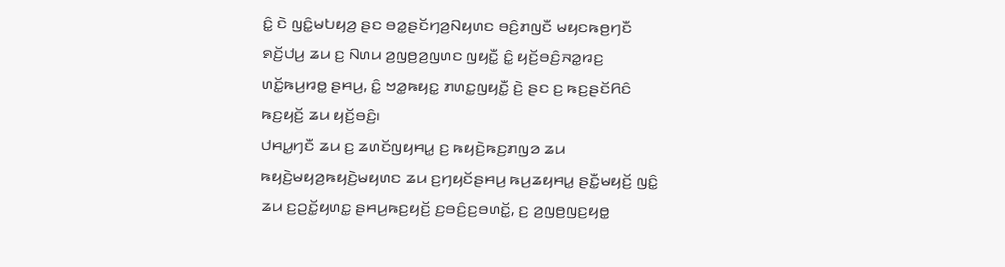ꤢꤨ꤭ ꤢꤧ ꤜꤢꤨ꤭ꤗꤝꤟꤤ꤬ ꤔꤢ ꤋꤤ꤭ꤔꤢꤩꤚꤤ꤬ꤡꤟꤛꤢ ꤋꤢꤨ꤬ꤊꤜꤢꤪ ꤗꤟꤢꤒꤥ꤬ꤚꤢꤪ ꤎꤢꤩ꤬ꤓꤣ꤬ ꤘꤣ ꤢ꤬ ꤡꤛꤣ ꤤ꤬ꤜꤥ꤬ꤤ꤬ꤜꤛꤢ ꤜꤟꤢꤪ꤭ ꤢꤨ꤭ ꤟꤢꤩ꤬ꤋꤢꤨ꤬ꤏꤤ꤭ꤙꤢ꤬ ꤛꤢꤩ꤭ꤒꤣ꤬ꤙꤥ꤭ ꤔꤌꤣ꤬, ꤢꤨ꤭ ꤠꤤ꤭ꤒꤟꤢ꤭ ꤊꤛꤢ꤭ꤜꤟꤢꤪ꤭ ꤢꤧ꤬ ꤔꤢ ꤢ꤬ ꤒꤢ꤬ꤔꤢꤩꤖꤢꤨ ꤒꤢ꤬ꤟꤢꤩ꤬ ꤘꤣ ꤟꤢꤩ꤬ꤋꤢꤨ꤬꤯
ꤓꤌꤣ꤭ꤚꤢꤪ ꤘꤣ ꤢ꤬ ꤘꤛꤢꤩꤜꤟꤌꤣ꤭ ꤢ꤬ ꤒꤟꤢꤧ꤬ꤒꤢ꤬ꤊꤜꤤ ꤘꤣ ꤒꤟꤢꤧ꤬ꤗꤟꤤ꤬ꤒꤟꤢꤧ꤬ꤗꤟꤛꤢ ꤘꤣ ꤢ꤬ꤚꤟꤢꤩꤔꤌꤣ꤬ ꤒꤣ꤬ꤘꤟꤌꤣ꤭ ꤔꤢꤪ꤭ꤗꤟꤢꤩ꤬ ꤜꤢꤨ꤭ ꤘꤣ ꤢ꤬ꤑꤢꤩ꤭ꤟꤛꤢ꤭ ꤔꤌꤣ꤬ꤒꤢ꤬ꤟꤢꤩ꤬ ꤢ꤬ꤋꤢꤨ꤬ꤢ꤬ꤋꤛꤢꤩ꤭, ꤢ꤬ ꤤ꤬ꤜꤥ꤬ꤜꤢ꤬ꤟꤥ꤭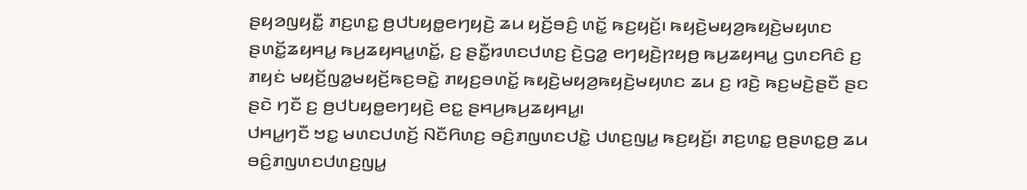ꤔꤟꤤꤜꤟꤢꤪ꤭ ꤊꤢ꤬ꤛꤢ꤭ ꤥ꤬ꤓꤝꤟꤥ꤭ꤕꤚꤟꤢꤧ꤬ ꤘꤣ ꤟꤢꤩ꤬ꤋꤢꤨ꤬ ꤛꤢꤩ꤭ ꤒꤢ꤬ꤟꤢꤩ꤬꤯ ꤒꤟꤢꤧ꤬ꤗꤟꤤ꤬ꤒꤟꤢꤧ꤬ꤗꤟꤛꤢ ꤔꤛꤢꤩ꤭ꤘꤟꤌꤣ꤭ ꤒꤣ꤬ꤘꤟꤌꤣ꤭ꤛꤢꤩ꤭, ꤢ꤬ ꤔꤢꤪ꤭ꤙꤛꤢꤓꤛꤢ꤬ ꤢꤧ꤬ꤞꤤ꤭ ꤕꤚꤟꤢꤧ꤬ꤐꤟꤥ꤬ ꤒꤣ꤬ꤘꤟꤌꤣ꤭ ꤞꤛꤢꤖꤢꤨ ꤢ꤬ ꤊꤟꤢꤦ ꤗꤟꤢꤩ꤬ꤜꤤ꤭ꤗꤟꤢꤩ꤬ꤒꤢ꤬ꤋꤢꤧ꤭ ꤊꤟꤢ꤬ꤋꤛꤢꤩ꤭ ꤒꤟꤢꤧ꤬ꤗꤟꤤ꤬ꤒꤟꤢꤧ꤬ꤗꤟꤛꤢ ꤘꤣ ꤢ꤬ ꤙꤢꤧ꤬ ꤒꤢ꤬ꤗꤢꤧ꤬ꤔꤢꤪ ꤔꤢ ꤔꤢꤧ ꤚꤢꤪ ꤢ꤬ ꤥ꤬ꤓꤝꤟꤥ꤭ꤕꤚꤟꤢꤧ꤬ ꤕꤢ꤭ ꤔꤌꤣ꤬ꤒꤣ꤬ꤘꤟꤌꤣ꤭꤯
ꤓꤌꤣ꤭ꤚꤢꤪ ꤠꤢ꤭ ꤗꤛꤢꤓꤛꤢꤩ꤬ ꤡꤢꤪꤖꤛꤢ꤬ ꤋꤢꤨ꤬ꤊꤜꤛꤢꤓꤢꤧ꤭ ꤓꤛꤢ꤬ꤜꤣ꤭ ꤒꤢ꤬ꤟꤢꤩ꤬꤯ ꤊꤢ꤬ꤛꤢ꤭ ꤥ꤬ꤔꤛꤢ꤭ꤥ꤬ ꤘꤣ ꤋꤢꤨ꤬ꤊꤜꤛꤢꤓꤛꤢ꤬ꤜꤣ꤭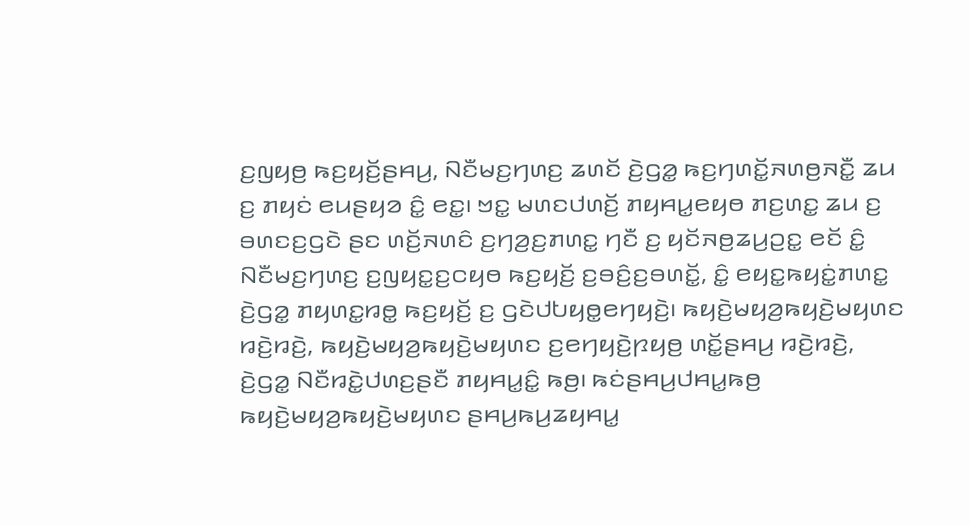ꤢ꤬ꤜꤟꤥ꤬ ꤒꤢ꤬ꤟꤢꤩ꤬ꤔꤌꤣ꤬, ꤡꤢꤪꤗꤢ꤬ꤚꤛꤢ꤬ ꤘꤛꤢꤩ ꤢꤧ꤬ꤞꤤ꤭ ꤒꤢ꤬ꤚꤛꤢꤩ꤭ꤏꤛꤥ꤬ꤏꤢꤪ꤭ ꤘꤣ ꤢ꤬ ꤊꤟꤢꤦ ꤕꤣꤔꤟꤤ ꤢꤨ꤭ ꤕꤢ꤭꤯ ꤠꤢ꤭ ꤗꤛꤢꤓꤛꤢꤩ꤬ ꤊꤟꤌꤣ꤭ꤕꤟꤥ ꤊꤢ꤬ꤛꤢ꤭ ꤘꤣ ꤢ꤬ ꤋꤛꤢꤢ꤬ꤞꤢꤧ ꤔꤢ ꤛꤢꤩ꤬ꤏꤛꤢꤨ ꤢ꤬ꤚꤤ꤬ꤢ꤬ꤊꤛꤢ꤭ ꤚꤢꤪ ꤢ꤬ ꤟꤢꤩꤏꤥ꤬ꤘꤣ꤬ꤑꤢ꤭ ꤕꤢꤩ ꤢꤨ꤭ ꤡꤢꤪꤗꤢ꤬ꤚꤛꤢ꤬ ꤢ꤬ꤜꤟꤢ꤭ꤢ꤬ꤍꤟꤥ ꤒꤢ꤬ꤟꤢꤩ꤬ ꤢ꤬ꤋꤢꤨ꤬ꤢ꤬ꤋꤛꤢꤩ꤭, ꤢꤨ꤭ ꤕꤟꤢ꤭ꤒꤟꤢꤦ꤭ꤊꤛꤢ꤭ ꤢꤧ꤬ꤞꤤ꤭ ꤊꤟꤛꤢ꤭ꤙꤥ꤭ ꤒꤢ꤬ꤟꤢꤩ꤬ ꤢ꤬ ꤞꤢꤧꤓꤝꤟꤥ꤭ꤕꤚꤟꤢꤧ꤬꤯ ꤒꤟꤢꤧ꤬ꤗꤟꤤ꤬ꤒꤟꤢꤧ꤬ꤗꤟꤛꤢ ꤙꤢꤧ꤬ꤙꤢꤧ꤬, ꤒꤟꤢꤧ꤬ꤗꤟꤤ꤬ꤒꤟꤢꤧ꤬ꤗꤟꤛꤢ ꤢ꤬ꤕꤚꤟꤢꤧ꤬ꤐꤟꤥ꤬ ꤛꤢꤩ꤭ꤔꤌꤣ꤬ ꤙꤢꤧ꤬ꤙꤢꤧ꤬, ꤢꤧ꤬ꤞꤤ꤭ ꤡꤢꤪꤙꤢꤧ꤭ꤓꤛꤢ꤬ꤔꤢꤪ ꤊꤟꤌꤣ꤭ꤢꤨ꤭ ꤒꤥ꤬꤯ ꤒꤢꤦꤔꤌꤣ꤬ꤓꤌꤣ꤭ꤒꤥ꤬ ꤒꤟꤢꤧ꤬ꤗꤟꤤ꤬ꤒꤟꤢꤧ꤬ꤗꤟꤛꤢ ꤔꤌꤣ꤬ꤒꤣ꤬ꤘꤟꤌꤣ꤭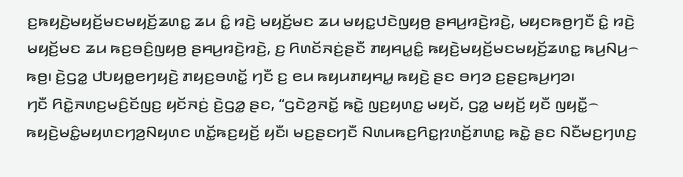ꤢ꤬ꤒꤟꤢꤧ꤬ꤗꤟꤢꤩ꤬ꤗꤢꤗꤟꤢꤩ꤬ꤘꤛꤢ꤭ ꤘꤣ ꤢꤨ꤭ ꤙꤢꤧ꤬ ꤗꤟꤢꤩ꤬ꤗꤢ ꤘꤣ ꤗꤟꤢ꤭ꤓꤢꤧꤜꤟꤥ꤬ ꤔꤌꤣ꤬ꤙꤢꤧ꤬ꤙꤢꤧ꤬, ꤗꤟꤢꤒꤥ꤬ꤚꤢꤪ ꤢꤨ꤭ ꤙꤢꤧ꤬ ꤗꤟꤢꤩ꤬ꤗꤢ ꤘꤣ ꤒꤢ꤬ꤋꤢꤨ꤬ꤜꤟꤥ꤬ ꤔꤌꤣ꤬ꤙꤢꤧ꤬ꤙꤢꤧ꤬, ꤢ꤬ ꤖꤛꤢꤩꤏꤢꤦ꤬ꤔꤢꤪ ꤊꤟꤌꤣ꤭ꤢꤨ꤭ ꤒꤟꤢꤧ꤬ꤗꤟꤢꤩ꤬ꤗꤢꤗꤟꤢꤩ꤬ꤘꤛꤢ꤭ ꤒꤣ꤬ꤡꤣ꤬꤮ ꤒꤥ꤬꤯ ꤢꤧ꤬ꤞꤤ꤭ ꤓꤝꤟꤥ꤭ꤕꤚꤟꤢꤧ꤬ ꤊꤟꤢ꤬ꤋꤛꤢꤩ꤭ ꤚꤢꤪ ꤢ꤬ ꤕꤣ ꤒꤟꤣꤊꤟꤌꤣ꤭ ꤒꤟꤢꤧ꤬ ꤔꤢ ꤋꤚꤤ ꤢ꤬ꤔꤢ꤬ꤒꤣ꤬ꤚꤤ꤯
ꤚꤢꤪ ꤖꤢꤧ꤭ꤏꤛꤢ꤬ꤗꤢꤨ꤬ꤢꤩꤜꤢ꤬ ꤟꤢꤩꤏꤢꤦ꤬ ꤢꤧ꤬ꤞꤤ꤭ ꤔꤢ, “ꤞꤢꤧꤤ꤬ꤏꤢꤩ꤭ ꤒꤢꤧ꤭ ꤜꤢ꤬ꤟꤛꤢ꤭ ꤗꤟꤢꤩ, ꤞꤤ꤭ ꤗꤟꤢꤩ꤬ ꤟꤢꤪ ꤜꤟꤢꤪ꤭꤮ ꤒꤟꤢꤧ꤬ꤗꤢꤨ꤭ꤗꤟꤛꤢꤚꤤ꤬ꤡꤟꤛꤢ ꤛꤢꤩ꤭ꤒꤢ꤬ꤟꤢꤩ꤬ ꤟꤢꤪ꤯ ꤗꤢ꤬ꤔꤢꤚꤢꤪ ꤡꤛꤣꤒꤢ꤬ꤖꤢ꤭ꤐꤛꤢꤩ꤬ꤊꤛꤢ꤭ ꤒꤢꤧ꤭ ꤔꤢ ꤡꤢꤪꤗꤢ꤬ꤚꤛꤢ꤬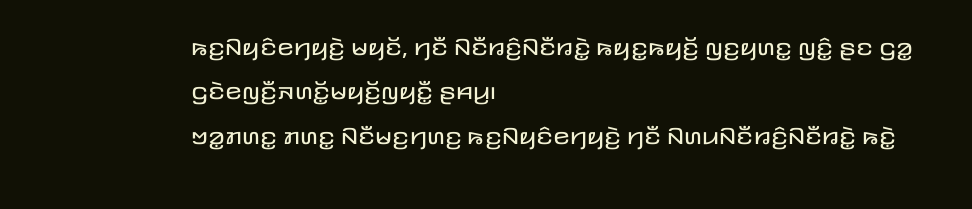ꤒꤢ꤬ꤡꤟꤢꤨꤕꤚꤟꤢꤧ꤬ ꤗꤟꤢꤩ, ꤚꤢꤪ ꤡꤢꤪꤙꤢꤨ꤬ꤡꤢꤪꤙꤢꤧ꤭ ꤒꤟꤢ꤭ꤒꤟꤢꤩ꤬ ꤜꤢ꤬ꤟꤛꤢ꤭ ꤜꤢꤨ꤭ ꤔꤢ ꤞꤤ꤭ ꤞꤢꤧꤕꤜꤢꤪ꤬ꤏꤛꤢꤩ꤭ꤗꤟꤢꤩ꤬ꤜꤟꤢꤪ꤭ ꤔꤌꤣ꤬꤯
ꤠꤤ꤭ꤊꤛꤢ꤭ ꤊꤛꤢ꤭ ꤡꤢꤪꤗꤢ꤬ꤚꤛꤢ꤬ ꤒꤢ꤬ꤡꤟꤢꤨꤕꤚꤟꤢꤧ꤬ ꤚꤢꤪ ꤡꤛꤣꤡꤢꤪꤙꤢꤨ꤬ꤡꤢꤪꤙꤢꤧ꤭ ꤒꤢꤧ꤭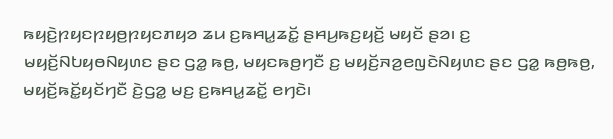ꤒꤟꤢꤧ꤬ꤐꤟꤢꤐꤟꤥ꤬ꤐꤟꤢꤊꤟꤤ ꤘꤣ ꤢ꤬ꤒꤌꤣ꤭ꤘꤢꤩ꤭ ꤔꤌꤣ꤬ꤒꤢ꤬ꤟꤢꤩ꤬ ꤗꤟꤢꤩ ꤔꤤ꤯ ꤢ꤬ ꤗꤟꤢꤩ꤬ꤡꤝꤟꤥꤡꤟꤛꤢ ꤔꤢ ꤞꤤ꤭ ꤒꤥ꤬, ꤗꤟꤢꤒꤥ꤬ꤚꤢꤪ ꤢ꤬ ꤗꤟꤢꤩ꤬ꤏꤤ꤬ꤕꤜꤢꤧꤡꤟꤛꤢ ꤔꤢ ꤞꤤ꤭ ꤒꤥ꤬ꤒꤥ꤬, ꤗꤟꤢꤩ꤬ꤒꤢꤩ꤭ꤟꤢꤩꤚꤢꤪ ꤢꤧ꤬ꤞꤤ꤭ ꤗꤢ꤬ ꤢ꤬ꤒꤌꤣ꤭ꤘꤢꤩ꤭ ꤕꤚꤢꤧ꤯